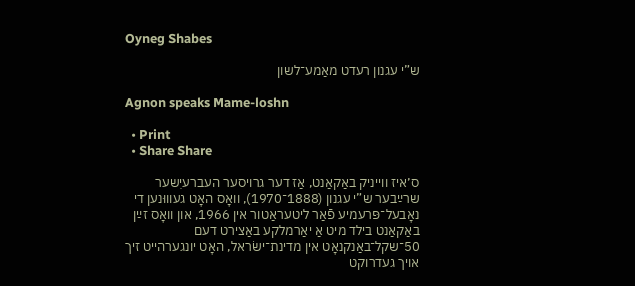Oyneg Shabes

ש”י עגנון רעדט מאַמע־לשון

Agnon speaks Mame-loshn

  • Print
  • Share Share

ס׳איז ווייניק באַקאַנט, אַז דער גרויסער העברעיִשער שרײַבער ש”י עגנון (1888־1970), וואָס האָט געוווּנען די נאָבעל־פּרעמיע פֿאַר ליטעראַטור אין 1966, און וואָס זײַן באַקאַנט בילד מיט אַ יאַרמלקע באַצירט דעם 50־שקל־באַנקנאָט אין מדינת־ישׂראל, האָט יונגערהייט זיך אויך געדרוקט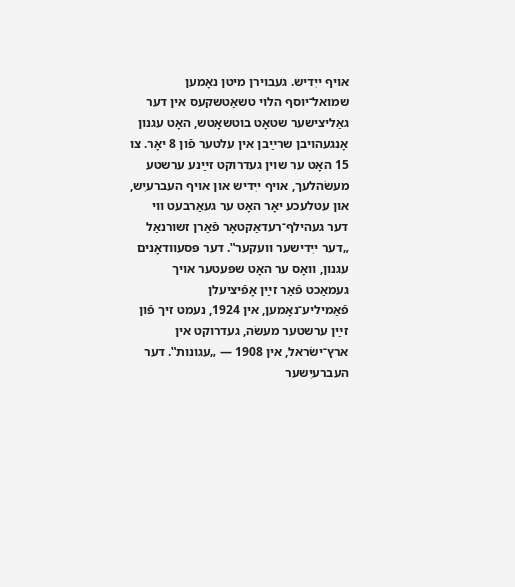אויף ייִדיש. געבוירן מיטן נאָמען שמואל־יוסף הלוי טשאַטשקעס אין דער גאַליצישער שטאָט בוטשאָטש, האָט עגנון אָנגעהויבן שרײַבן אין עלטער פֿון 8 יאָר. צו 15 האָט ער שוין געדרוקט זײַנע ערשטע מעשׂהלעך, אויף ייִדיש און אויף העברעיִש, און עטלעכע יאָר האָט ער געאַרבעט ווי דער געהילף־רעדאַקטאָר פֿאַרן זשורנאַל „דער ייִדישער וועקער‟. דער פּסעוודאָנים עגנון, וואָס ער האָט שפּעטער אויך געמאַכט פֿאַר זײַן אָפֿיציעלן פֿאַמיליע־נאָמען, אין 1924, נעמט זיך פֿון זײַן ערשטער מעשׂה, געדרוקט אין ארץ־ישׂראל, אין 1908 — „עגונות‟. דער העברעיִשער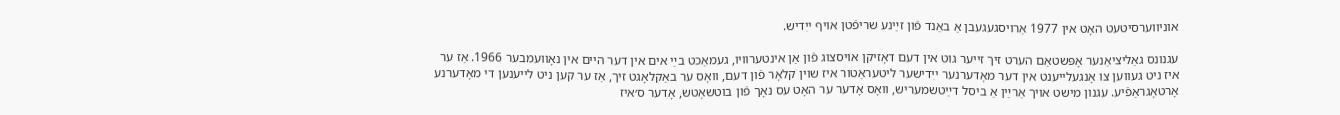אוניווערסיטעט האָט אין 1977 אַרויסגעגעבן אַ באַנד פֿון זײַנע שריפֿטן אויף ייִדיש.

עגנונס גאַליציאַנער אָפּשטאַם הערט זיך זייער גוט אין דעם דאָזיקן אויסצוג פֿון אַן אינטערוויו, געמאַכט בײַ אים אין דער היים אין נאָוועמבער 1966. אַז ער איז ניט געווען צו אָנגעלייענט אין דער מאָדערנער ייִדישער ליטעראַטור איז שוין קלאָר פֿון דעם, וואָס ער באַקלאָגט זיך, אַז ער קען ניט לייענען די מאָדערנע אָרטאָגראַפֿיע. עגנון מישט אויך אַרײַן אַ ביסל דײַטשמעריש, וואָס אָדער ער האָט עס נאָך פֿון בוטשאָטש, אָדער ס׳איז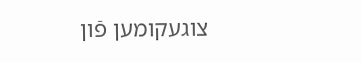צוגעקומען פֿון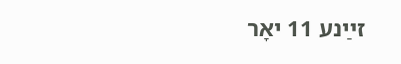זײַנע 11 יאָר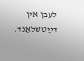לעבן אין דײַטשלאַנד.